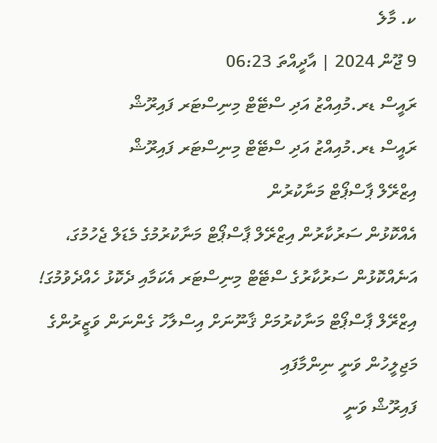ކ. މާލެ
9 ޖޫން 2024 | އާދީއްތަ 06:23
ރައީސް ޑރ.މުއިއްޒު އަދި ސްޓޭޓް މިނިސްޓަރ ފައިރޫޝް
ރައީސް ޑރ.މުއިއްޒު އަދި ސްޓޭޓް މިނިސްޓަރ ފައިރޫޝް
އިޒްރޭލް ޕާސްޕޯޓް މަނާކުރުން
އެއްކޮޅުން ސަރުކާރުން އިޒްރޭލް ޕާސްޕޯޓް މަނާކުރުމުގެ މެޑަލް ޖެހުމުގަ، އަނެއްކޮޅުން ސަރުކާރުގެ ސްޓޭޓް މިނިސްޓަރ އެކަމާއި ދެކޮޅު ހެއްދެވުމުގަ!
އިޒްރޭލް ޕާސްޕޯޓް މަނާކުރުމަށް ޤާނޫނަށް އިސްލާހު ގެންނަން ވަޒީރުންގެ މަޖިލީހުން ވަނީ ނިންމާފައި
ފައިރޫޝް ވަނީ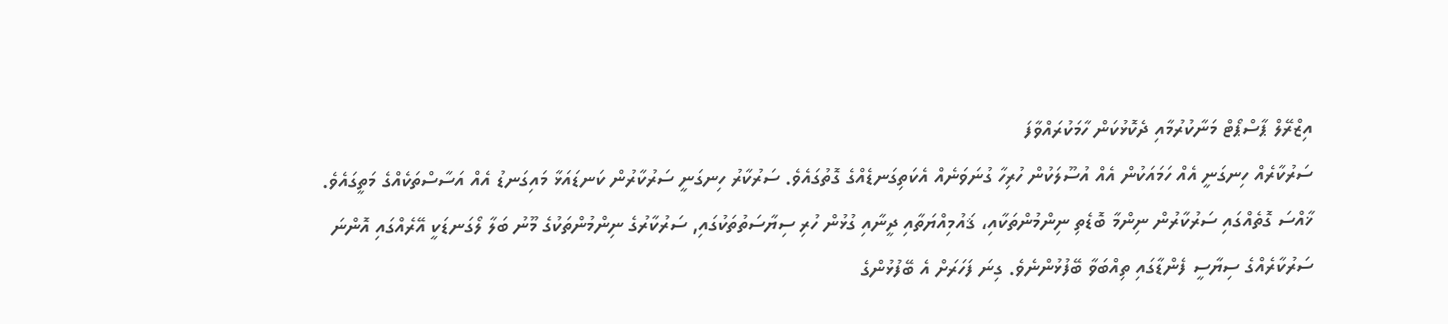އިޒްރޭލް ޕާސްޕޯޓް މަނާކުރުމާއި ދެކޮޅުކަން ހާމަކުރައްވާފަ
ސަރުކާރެއް ހިނގަނީ އެއް ހަމައަކުން އެއް އުސޫލަކުން ހުރިހާ ގުނަވަނެއް އެކަތިގަނޑެއްގެ ގޮތުގައެވެ. ސަރުކާރު ހިނގަނީ ސަރުކާރުން ކަނޑައަޅާ މައިގަނޑު އެއް އަސާސްތަކެއްގެ މަތީގައެވެ. ޚާއްސަ ގޮތެއްގައި ސަރުކާރުން ނިންމާ ބޮޑެތި ނިންމުންތަކާއި، ޤައުމިއްޔަތާއި ދީނާއި ގުޅުން ހުރި ސިޔާސަތުތަކުގައި, ސަރުކާރުގެ ނިންމުންތަކުގެ މޫނު ބަލާ ލޯގަނޑަކީ އޭރެއްގައި އޮންނަ ސަރުކާރެއްގެ ސިޔާސީ ފެންޑާގައި ތިއްބަވާ ބޭފުޅުންނެވެ. ގިނަ ފަހަރަށް އެ ބޭފުޅުންގެ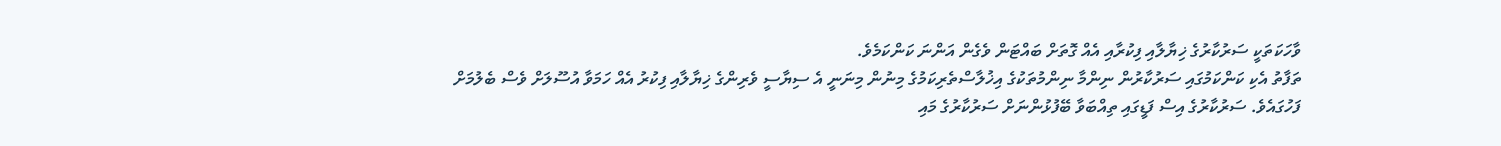ވާހަކަތަކީ ސަރުކާރުގެ ޚިޔާލާއި ފިކުރާއި އެއް ގޮތަށް ބައްޓަން ވެގެން އަންނަ ކަންކަމެވެ.
ތަފާތު އެކި ކަންކަމުގައި ސަރުކާރުން ނިންމާ ނިންމުތަކުގެ އިޚުލާސްތެރިކަމުގެ މިނުން މިނަނީ އެ ސިޔާސީ ވެރިންގެ ޚިޔާލާއި ފިކުރު އެއް ހަމަވާ އުސޫލަށް ވެސް ބެލުމަށް ފަހުގައެވެ. ސަރުކާރުގެ އިސް ފަޑީގައި ތިއްބަވާ ބޭފުޅުންނަށް ސަރުކާރުގެ މައި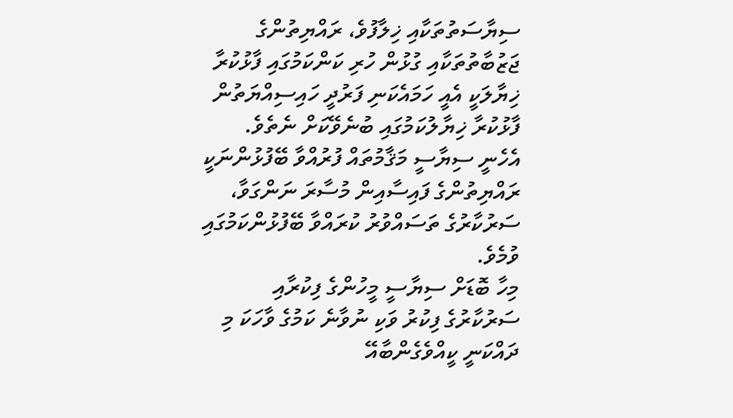ސިޔާސަތުތަކާއި ޚިލާފުވެ، ރައްޔިތުންގެ ޖަޒުބާތުތަކާއި ގުޅުން ހުރި ކަންކަމުގައި ފާޅުކުރާ ޚިޔާލަކީ އެއީ ހަމައެކަނި ފަރުދީ ހައިސިއްޔަތުން ފާޅުކުރާ ޚިޔާލުކަމުގައި ބުނެވޭކަށް ނެތެވެ. އެހެނީ ސިޔާސީ މަޤާމުތައް ފުރުއްވާ ބޭފުޅުންނަކީ ރައްޔިތުންގެ ފައިސާއިން މުސާރަ ނަންގަވާ، ސަރުކާރުގެ ތަސައްވުރު ކުރައްވާ ބޭފުޅުންކަމުގައި ވުމެވެ.
މިހާ ބޮޑަށް ސިޔާސީ މީހުންގެ ފިކުރާއި ސަރުކާރުގެ ފިކުރު ވަކި ނުވާނެ ކަމުގެ ވާހަކަ މި ދައްކަނީ ކީއްވެގެންބާއޭ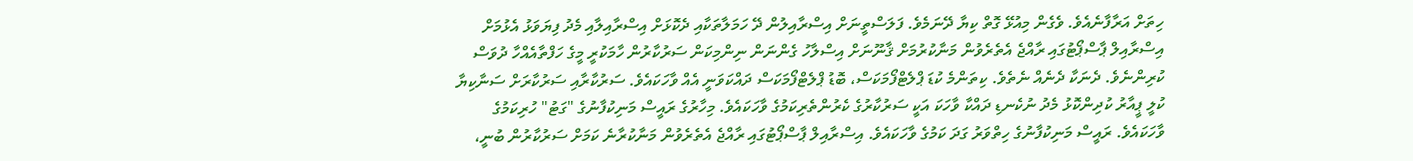ހިތަށް އަރާފާނެއެވެ. ވެގެން މިއުޅޭ ގޮތް ކިޔާ ދޭނަމެވެ. ފަލަސްތީނަށް އިސްރާއިލުން ދޭ ހަމަލާތަކާއި ދެކޮޅަށް އިސްރާއިލާއި މެދު ފިޔަވަޅު އެޅުމަށް އިސްރާއިލް ޕާސްޕޯޓުގައި ރާއްޖެ އެތެރެވުން މަނާކުރުމަށް ޤާނޫނަށް އިސްލާހު ގެންނަން ނިންމިކަން ސަރުކާރުން ހާމަކުރީ މީގެ ހަފްތާއެއްހާ ދުވަސް ކުރިންނެވެ. ދެނަކާ ދެނެއް ނެތެވެ. ކިތަންމެ ކުޑަ ޕްލެޓްފޯމަކަސް، ބޮޑު ޕްލެޓްފޯމަކަސް ދައްކަވަނީ އެއް ވާހަކައެވެ. ސަރުކާރާއި ސަރުކާރަށް ސަނާކިޔާ ކުލީ ޕީއާރު ކުދިންކޮޅު މެދު ނުކެނޑި ދައްކާ ވާހަކަ އަކީ ސަރުކާރުގެ ކެރުންތެރިކަމުގެ ވާހަކައެވެ. މިހާރުގެ ރައީސް މަނިކުފާނުގެ "ގަޓު" ހުރިކަމުގެ ވާހަކައެވެ. ރައީސް މަނިކުފާނުގެ ހިތްވަރު ގަދަ ކަމުގެ ވާހަކައެވެ. އިސްރާއިލް ޕާސްޕޯޓުގައި ރާއްޖެ އެތެރެވުން މަނާކުރާނެ ކަމަށް ސަރުކާރުން ބުނީ،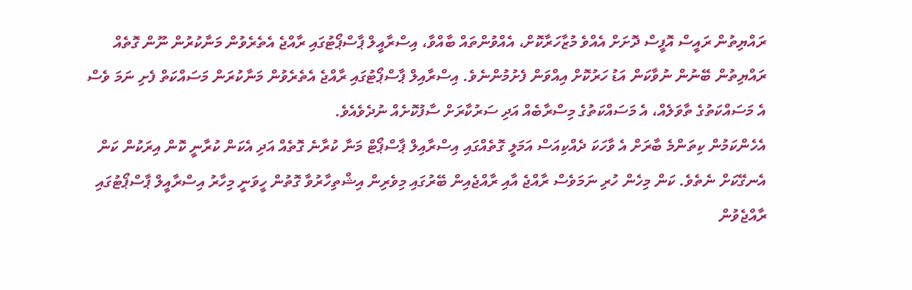ރައްޔިތުން ރައީސް އޮފީސް ދޮށަށް އެއްވެ މުޒާހަރާކޮށް، އެއްވުންތައް ބާއްވާ، އިސްރާއީލް ޕާސްޕޯޓުގައި ރާއްޖެ އެތެރެވުން މަނާކުރުން ނޫން ގޮތެއް ރައްޔިތުން ބޭނުން ނުވާކަން އަޑު ހަރުކޮށް އިއްވަން ފެށުމުންނެވެ. އިސްރާއިލް ޕާސްޕޯޓުގައި ރާއްޖެ އެތެރެވުން މަނާކުރަން މަސައްކަތް ފެށި ނަމަ ވެސް އެ މަސައްކަތުގެ ތާވަލެއް، އެ މަސައްކަތުގެ މިސްރާބެއް އަދި ސަރުކާރަށް ސާފުކޮށެއް ނުދެވެއެވެ.
އެހެންކަމުން ކިތަންމެ ބާރަށް އެ ވާހަކަ ދެއްކިއަސް އަމަލީ ގޮތެއްގައި އިސްރާއިލް ޕާސްޕޯޓް މަނާ ކުރާނެ ގޮތެއް އަދި އެކަން ކުރާނީ ކޮން އިރަކުން ކަން އެނގޭކަށް ނެތެވެ. ކަން މިހެން ހުރި ނަމަވެސް ރާއްޖެ އާއި ރާއްޖެއިން ބޭރުގައި މިވެރިން އިޝްތިހާރުވާ ގޮތުން ހީވަނީ މިހާރު އިސްރާއީލް ޕާސްޕޯޓުގައި ރާއްޖެވުން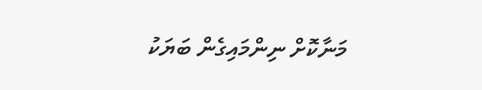މަނާކޮށް ނިންމައިގެން ބަޔަކު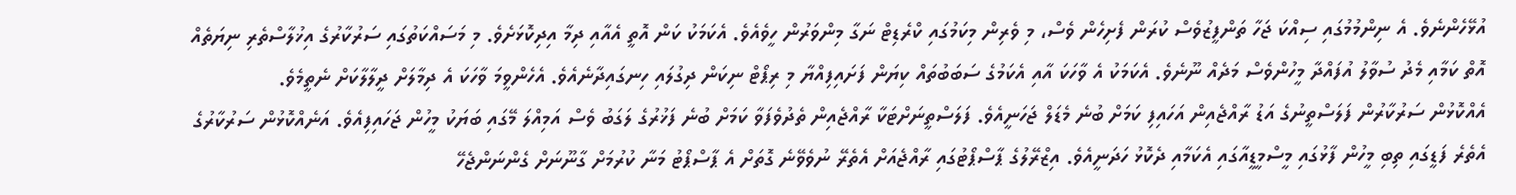އުޅޭހެންނެވެ. އެ ނިންމުމުގައި ސިއްކަ ޖަހާ ތަންފީޒުވެސް ކުރަން ފެށިހެން ވެސް، މި ވެރިން މިކަމުގައި ކްރެޑިޓް ނަގާ މިންވަރުން ހީވެއެވެ. އެކަމަކު ކަން އޮތީ އެއާއި ދިމާ އިދިކޮޅަށެވެ. މި މަސައްކަތުގައި ސަރުކާރުގެ އިޚުލާސްތެރި ނިޔަތެއް އޮތް ކަމާއި މެދު ސުވާލު އުފައްދާ މީހުންވެސް މަދެއް ނޫނެވެ. އެކަމަކު އެ ވާހަކަ އާއި އެކަމުގެ ސަބަބުތައް ކިޔަން ފަށައިފިއްޔާ މި ރިޕޯޓް ނިކަން ދިގުލައި ހިނގައިދާނެއެވެ. އެހެންވީމަ ވާހަކަ އެ ދިމާލަށް ދީލާލާކަށް ނެތީމެވެ.
އެއްކޮޅުން ސަރުކާރުން ފަލަސްތީނުގެ އަޑު ރާއްޖެއިން އަހައިފި ކަމަށް ބުނެ މެޑަލް ޖަހަނީއެވެ. ފަލަސްތީނަށްޓަކާ ރާއްޖެއިން ތެދުވެފަވާ ކަމަށް ބުނެ ފަޚުރުގެ ލަގަބު ވެސް އަމިއްލަ މޭގައި ބަޔަކު މީހުން ޖަހައިފިއެވެ. އަނެއްކޮޅުން ސަރުކާރުގެ އެތެރެ ފަޑީގައި ތިބި މީހުން ފާޅުގައި މީސްމީޑީއާގައި އެކަމާއި ދެކޮޅު ހަދަނީއެވެ. އިޒްރޭލުގެ ޕާސްޕޯޓުގައި ރާއްޖެއަށް އެތެރޭ ނުވެވޭނެ ގޮތަށް އެ ޕާސްޕޯޓު މަނާ ކުރުމަށް ގާނޫނަށް ގެންނަންޖެހޭ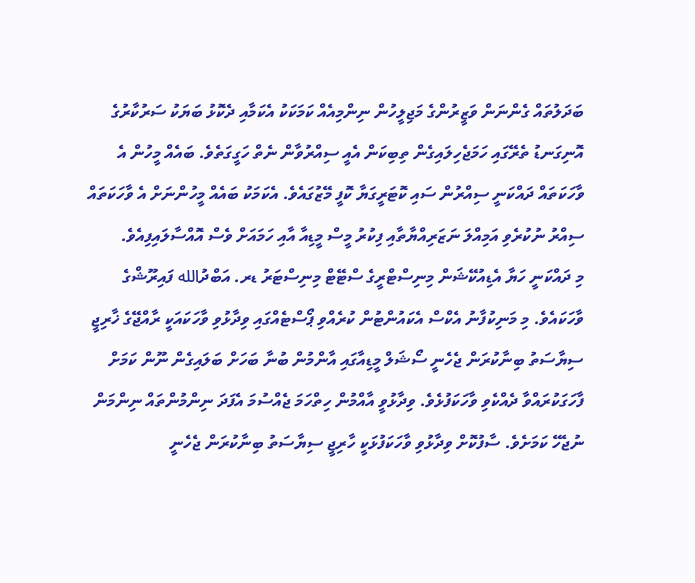ބަދަލުތައް ގެންނަން ވަޒީރުންގެ މަޖިލީހުން ނިންމިއެއް ކަމަކަކު އެކަމާއި ދެކޮޅު ބަޔަކު ސަރުކާރުގެ އޮނިގަނޑު ތެރޭގައި ހަމަޖެހިލައިގެން ތިބިކަން އެއީ ސިއްރުވާން ނެތް ހަގީގަތެވެ. ބައެއް މީހުން އެ ވާހަކަތައް ދައްކަނީ ސިއްރުން ސައި ކޮޓަރީގަޔާ ކޮފީ މޭޒުގައެވެ. އެކަމަކު ބައެއް މީހުންނަށް އެ ވާހަކަތައް ސިއްރު ނުކުރެވި އަމިއްލަ ނަޒަރިއްޔާތާއި ފިކުރު މީސް މީޑިއާ އާއި ހަމައަށް ވެސް އޮއްސާލައިފިއެވެ.
މި ދައްކަނީ ހަޔާ އެޑިއުކޭޝަން މިނިސްޓްރީގެ ސްޓޭޓް މިނިސްޓަރު ޑރ. އަބްދުالله ފައިރޫޝްގެ ވާހަކައެވެ. މި މަނިކުފާނު އެކްސް އެކައުންޓުން ކުރެއްވި ޕޯސްޓެއްގައި ވިދާޅުވި ވާހަކައަކީ ރާއްޖޭގެ ޚާރިޖީ ސިޔާސަތު ބިނާކުރަން ޖެހެނީ ސޯޝަލް މީޑިއާގައި އާންމުން ބުނާ ބަހަށް ބަލައިގެން ނޫން ކަމަށް ފާހަގަކުރައްވާ ދެއްކެވި ވާހަކަފުޅެވެ. ވިދާޅުވީ އާއްމުން ހިތްހަމަ ޖެއްސުމަ އެފަދަ ނިންމުންތައް ނިންމަން ނުޖެހޭ ކަމަށެވެ. ސާފުކޮށް ވިދާޅުވި ވާހަކަފުޅަކީ ހާރިޖީ ސިޔާސަތު ބިނާކުރަން ޖެހެނީ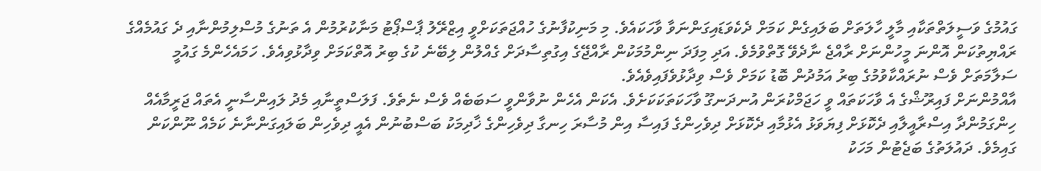ގައުމުގެ ވަސީލަތްތަކާއި މާލީ ހާލަތަށް ބަލައިގެން ކަމަށް ދެކެވަޑައިގަންނަވާ ވާހަކައެވެ. މި މަނިކުފާނުގެ ހުއްޖަތަކަށްވީ އިޒްރޭލު ޕާސްޕޯޓު މަނާކުރުމުން އެ ތަނުގެ މުސްލިމުންނާއި ދެ ގައުމެއްގެ ރައްޔިތުކަން އޮންނަ މީހުންނަށް ރާއްޖެ ނާދެވޭ ގޮތްވުމެވެ. އަދި މިފަދަ ނިންމުމަކުން ރާއްޖޭގެ އިގުތިސާދަށް ގެއްލުން ލިބޭނެ ކުގެ ބިރު އޮތްކަމަށް ވިދާޅުވިއެވެ. ހަމައެހެންމެ ގައުމީ ސަލާމަތަށް ވެސް ނުރައްކާވުމުގެ ބިރު އަމުދުން ބޮޑު ކަމަށް ވެސް ވިދާޅުވެފައިވެއެވެ.
އާއްމުންނަށް ފައިރޫޝްގެ އެ ވާހަކަތައް ވީ ހަޖަމްކުރަން އުނދަނގޫ ވާހަކަތަކަކަށެވެ. އެކަން އެހެން ނުވާންވީ ސަބަބެއް ވެސް ނެތެވެ. ފަލަސްތީނާއި މެދު ލައިންސާނީ އެތައް ޖަރީމާއެއް ހިންގަމުންދާ އިސްރާއީލާއި ދެކޮޅަށް ފިޔަވަޅު އެޅުމާއި ދެކޮޅަށް ދިވެހިންގެ ފައިސާ އިން މުސާރަ ހިނގާ ދިވެހިންގެ ޚާދިމަކު ބަސްބުނުން އެއީ ދިވެހިން ބަލައިގަންނާނެ ކަމެއް ނޫންކަން ގައިމެވެ. ދައުލަތުގެ ބަޖެޓުން މަހަކު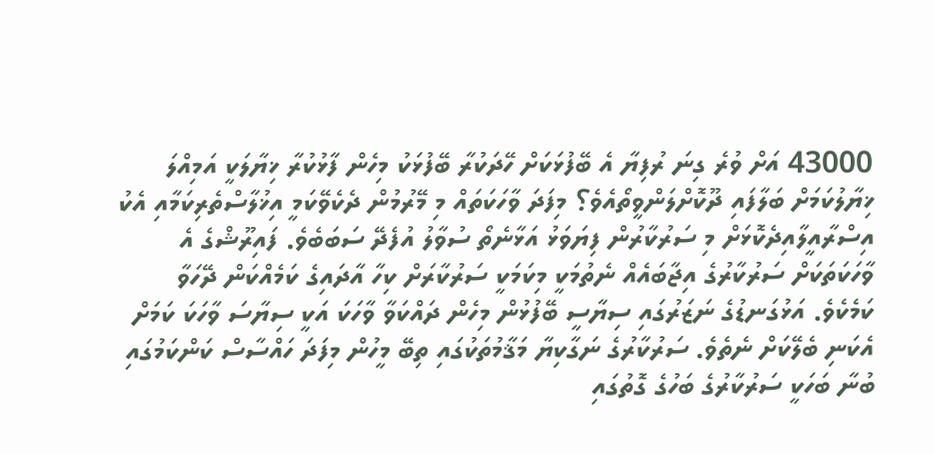43000 އަށް ވުރެ ގިނަ ރުފިޔާ އެ ބޭފުޅަކަށް ހޭދަކުރާ ބޭފުޅަކު މިހެން ފާޅުކުރާ ޚިޔާލަކީ އަމިއްލަ ޚިޔާލުކަމަށް ބަލާފައި ދޫކޮށްލަންވީތޯއެވެ؟ މިފަދަ ވާހަކަތައް މި މޭރުމުން ދެކެވޭކަމީ އިޚުލާސްތެރިކަމާއި އެކު އިސްރާއީލާއިދެކޮޅަށް މި ސަރުކާރުން ފިޔަވަޅު އަޅާނެތޯ ސުވާލު އުފެދޭ ސަބަބެވެ. ފައިރޫޝްގެ އެ ވާހަކަތަކަށް ސަރުކާރުގެ އިޖާބައެއް ނެތުމަކީ މިކަމަކީ ސަރުކާރަށް ކިހާ އާދައިގެ ކަމެއްކަން ދޭހަވާ ކަމެކެވެ. އަޅުގަނޑުގެ ނަޒަރުގައި ސިޔާސީ ބޭފުޅުން މިހެން ދައްކަވާ ވާހަކަ އަކީ ސިޔާސަ ވާހަކަ ކަމަށް އެކަނި ބެލޭކަށް ނެތެވެ. ސަރުކާރުގެ ނަގާކިޔާ މަޤާމުތަކުގައި ތިބޭ މީހުން މިފަދަ ހައްސާސް ކަންކަމުގައި ބުނާ ބަހަކީ ސަރުކާރުގެ ބަހުގެ ގޮތުގައި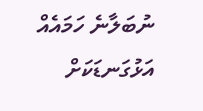ނުބަލާނެ ހަމައެއް އަޅުގަނޑަކަށް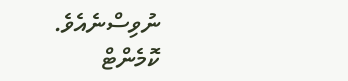ނުވިސްނެއެވެ.
ކޮމެންޓް